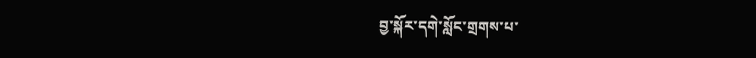བྱ་སྐོར་དགེ་སློང་གྲགས་པ་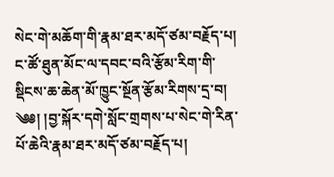སེང་གེ་མཆོག་གི་རྣམ་ཐར་མདོ་ཙམ་བརྗོད་པ།
ང་ཚོ་ཐུན་མོང་ལ་དབང་བའི་རྩོམ་རིག་གི་སྡིངས་ཆ་ཆེན་མོ་ཁྱུང་སྔོན་རྩོམ་རིགས་དྲ་བ།
༄༅། །བྱ་སྐོར་དགེ་སློང་གྲགས་པ་སེང་གེ་རིན་པོ་ཆེའི་རྣམ་ཐར་མདོ་ཙམ་བརྗོད་པ།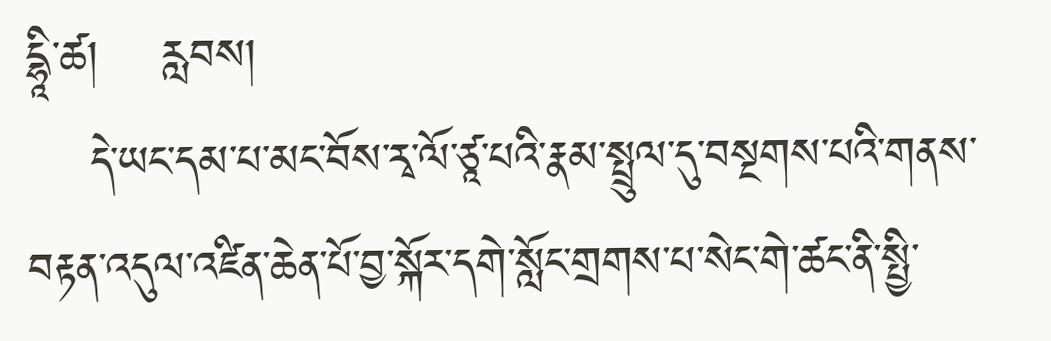དྷཱི་ཚ།    རླབས།
    དེ་ཡང་དམ་པ་མང་བོས་རྭ་ལོ་ཙཱ་པའི་རྣམ་སྤྲུལ་དུ་བསྔགས་པའི་གནས་བརྟན་འདུལ་འཛིན་ཆེན་པོ་བྱ་སྐོར་དགེ་སློང་གྲགས་པ་སེང་གེ་ཚང་ནི་སྤྱི་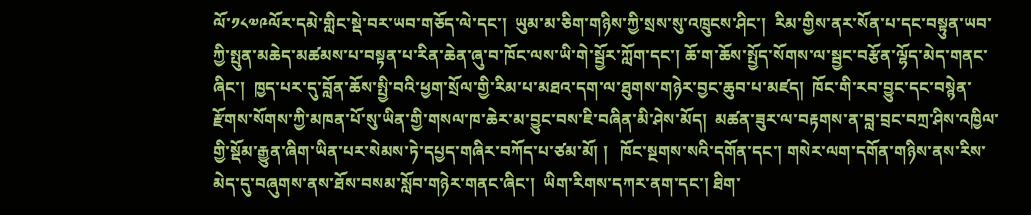ལོ་༡༨༧༩ལོར་དམེ་གླིང་སྡེ་བར་ཡབ་གཅོད་ལེ་དང་།  ཡུམ་མ་ཅིག་གཉིས་ཀྱི་སྲས་སུ་འཁྲུངས་ཤིང་།  རིམ་གྱིས་ནར་སོན་པ་དང་བསྟུན་ཡབ་ཀྱི་སྤུན་མཆེད་མཚམས་པ་བསྟན་པ་རིན་ཆེན་ཞུ་བ་ཁོང་ལས་ཡི་གེ་སྦྱོར་ཀློག་དང་། ཆོ་ག་ཆོས་སྤྱོད་སོགས་ལ་སྦྱང་བརྩོན་ལྷོད་མེད་གནང་ཞིང་།  ཁྱད་པར་དུ་བློན་ཆོས་སྤྱི་བའི་ཕྱག་སྲོལ་གྱི་རིམ་པ་མཐའ་དག་ལ་ཐུགས་གཉེར་བྱང་ཆུབ་པ་མཛད།  ཁོང་གི་རབ་བྱུང་དང་བསྙེན་རྫོགས་སོགས་ཀྱི་མཁན་པོ་སུ་ཡིན་གྱི་གསལ་ཁ་ཆེར་མ་བྱུང་བས་ཇི་བཞིན་མི་ཤེས་མོད།  མཚན་ཟུར་ལ་བརྟགས་ན་བླ་བྲང་བཀྲ་ཤིས་འཁྱིལ་གྱི་སྡོམ་རྒྱུན་ཞིག་ཡིན་པར་སེམས་ཏེ་དཔྱད་གཞིར་བཀོད་པ་ཙམ་མོ། །   ཁོང་སྔགས་སའི་དགོན་དང་། གསེར་ལག་དགོན་གཉིས་ནས་རིས་མེད་དུ་བཞུགས་ནས་ཐོས་བསམ་སློབ་གཉེར་གནང་ཞིང་།  ཡིག་རིགས་དཀར་ནག་དང་། ཐིག་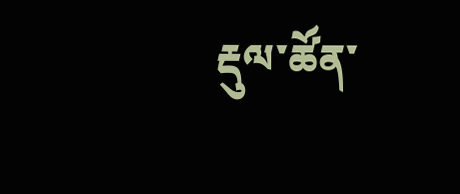རྡུལ་ཚོན་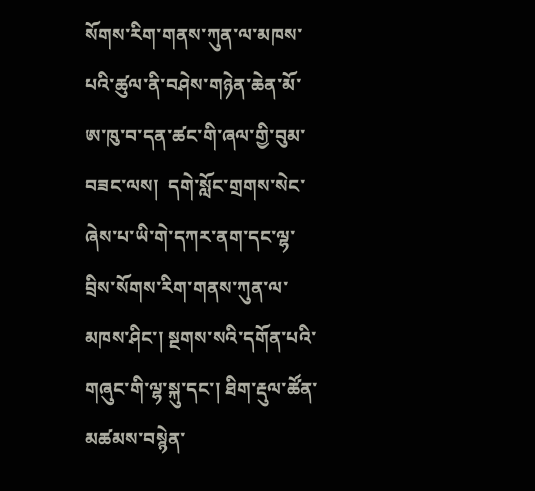སོགས་རིག་གནས་ཀུན་ལ་མཁས་པའི་ཚུལ་ནི་བཤེས་གཉེན་ཆེན་མོ་ཨ་ཁུ་བ་དན་ཚང་གི་ཞལ་གྱི་བུམ་བཟང་ལས།  དགེ་སློང་གྲགས་སེང་ཞེས་པ་ཡི་གེ་དཀར་ནག་དང་ལྷ་བྲིས་སོགས་རིག་གནས་ཀུན་ལ་མཁས་ཤིང་། སྔགས་སའི་དགོན་པའི་གཞུང་གི་ལྷ་སྐུ་དང་། ཐིག་རྡུལ་ཚོན་མཚམས་བསྙེན་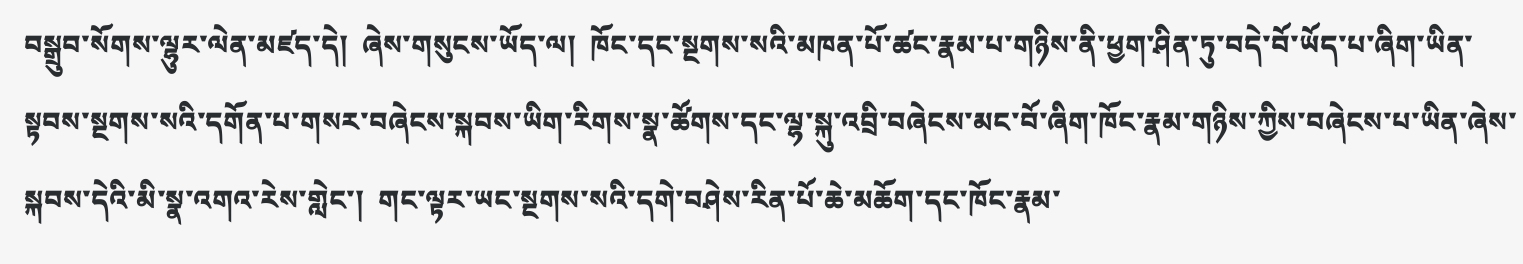བསྒྲུབ་སོགས་ལྷུར་ལེན་མཛད་དེ།  ཞེས་གསུངས་ཡོད་ལ།  ཁོང་དང་སྔགས་སའི་མཁན་པོ་ཚང་རྣམ་པ་གཉིས་ནི་ཕྱག་ཤིན་ཏུ་བདེ་བོ་ཡོད་པ་ཞིག་ཡིན་སྟབས་སྔགས་སའི་དགོན་པ་གསར་བཞེངས་སྐབས་ཡིག་རིགས་སྣ་ཚོགས་དང་ལྷ་སྐུ་འབྲི་བཞེངས་མང་བོ་ཞིག་ཁོང་རྣམ་གཉིས་ཀྱིས་བཞེངས་པ་ཡིན་ཞེས་སྐབས་དེའི་མི་སྣ་འགའ་རེས་གླེང་།  གང་ལྟར་ཡང་སྔགས་སའི་དགེ་བཤེས་རིན་པོ་ཆེ་མཆོག་དང་ཁོང་རྣམ་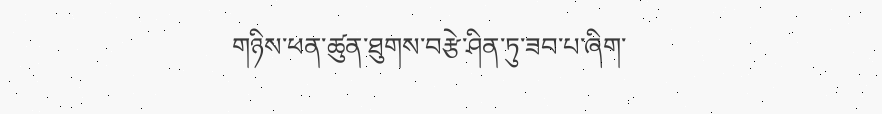གཉིས་ཕན་ཚུན་ཐུགས་བརྩེ་ཤིན་ཏུ་ཟབ་པ་ཞིག་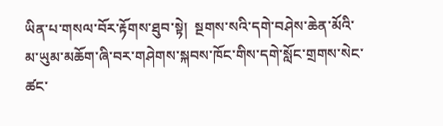ཡིན་པ་གསལ་བོར་རྟོགས་ཐུབ་སྟེ།  སྔགས་སའི་དགེ་བཤེས་ཆེན་མོའི་མ་ཡུམ་མཆོག་ཞི་བར་གཤེགས་སྐབས་ཁོང་གིས་དགེ་སློང་གྲགས་སེང་ཚང་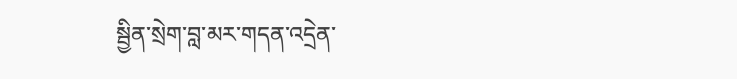སྦྱིན་སྲེག་བླ་མར་གདན་འདྲེན་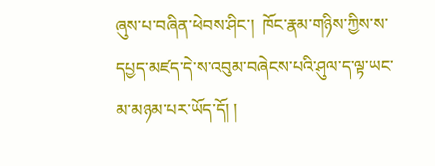ཞུས་པ་བཞིན་ཕེབས་ཤིང་།  ཁོང་རྣམ་གཉིས་ཀྱིས་ས་དཔྱད་མཛད་དེ་ས་འབུམ་བཞེངས་པའི་ཤུལ་ད་ལྟ་ཡང་མ་མཉམ་པར་ཡོད་དོ། །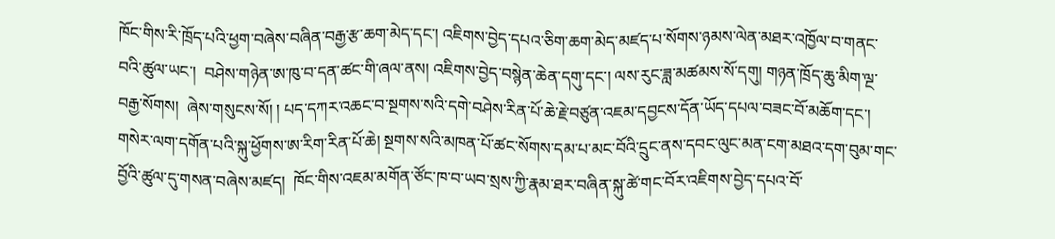ཁོང་གིས་རི་ཁྲོད་པའི་ཕྱག་བཞེས་བཞིན་བརྒྱ་རྩ་ཆག་མེད་དང་། འཇིགས་བྱེད་དཔའ་ཅིག་ཆག་མེད་མཛད་པ་སོགས་ཉམས་ལེན་མཐར་འཁྱོལ་བ་གནང་བའི་ཚུལ་ཡང་།  བཤེས་གཉེན་ཨ་ཁུ་བ་དན་ཚང་གི་ཞལ་ནས། འཇིགས་བྱེད་བསྙེན་ཆེན་དགུ་དང་། ལས་རུང་ཟླ་མཚམས་སོ་དགུ། གཉན་ཁྲོད་ཆུ་མིག་ལྔ་བརྒྱ་སོགས།  ཞེས་གསུངས་སོ། ། པད་དཀར་འཆང་བ་སྔགས་སའི་དགེ་བཤེས་རིན་པོ་ཆེ་རྗེ་བཙུན་འཇམ་དབྱངས་དོན་ཡོད་དཔལ་བཟང་བོ་མཆོག་དང་།  གསེར་ལག་དགོན་པའི་སྐུ་ཕྱོགས་ཨ་རིག་རིན་པོ་ཆེ། སྔགས་སའི་མཁན་པོ་ཚང་སོགས་དམ་པ་མང་བོའི་དྲུང་ནས་དབང་ལུང་མན་ངག་མཐའ་དག་བུམ་གང་བྱོའི་ཚུལ་དུ་གསན་བཞེས་མཛད།  ཁོང་གིས་འཇམ་མགོན་ཙོང་ཁ་བ་ཡབ་སྲས་ཀྱི་རྣམ་ཐར་བཞིན་སྐུ་ཚེ་གང་བོར་འཇིགས་བྱེད་དཔའ་བོ་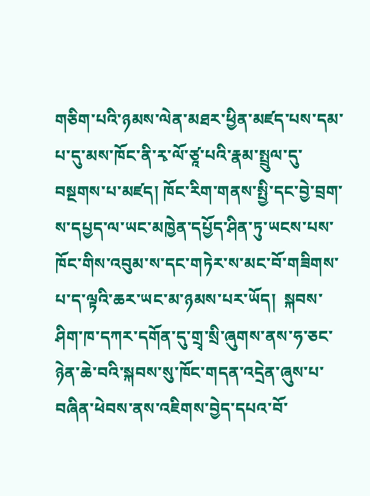གཅིག་པའི་ཉམས་ལེན་མཐར་ཕྱིན་མཛད་པས་དམ་པ་དུ་མས་ཁོང་ནི་རྭ་ལོ་ཙཱ་པའི་རྣམ་སྤྲུལ་དུ་བསྔགས་པ་མཛད། ཁོང་རིག་གནས་སྤྱི་དང་བྱེ་བྲག་ས་དཔྱད་ལ་ཡང་མཁྱེན་དཔྱོད་ཤིན་ཏུ་ཡངས་པས་ཁོང་གིས་འབུམ་ས་དང་གཏེར་ས་མང་བོ་གཟིགས་པ་ད་ལྟའི་ཆར་ཡང་མ་ཉམས་པར་ཡོད།  སྐབས་ཤིག་ཁ་དཀར་དགོན་དུ་གྲྭ་སྲི་ཞུགས་ནས་ཧ་ཅང་ཉེན་ཆེ་བའི་སྐབས་སུ་ཁོང་གདན་འདྲེན་ཞུས་པ་བཞིན་ཕེབས་ནས་འཇིགས་བྱེད་དཔའ་བོ་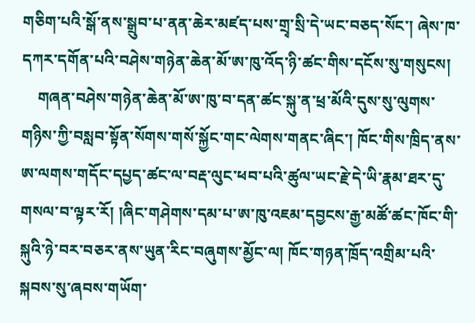གཅིག་པའི་སྒོ་ནས་སྒྲུབ་པ་ནན་ཆེར་མཛད་པས་གྲྭ་སྲི་དེ་ཡང་བཅད་སོང་། ཞེས་ཁ་དཀར་དགོན་པའི་བཤེས་གཉེན་ཆེན་མོ་ཨ་ཁུ་འོད་ཉི་ཚང་གིས་དངོས་སུ་གསུངས།
    གཞན་བཤེས་གཉེན་ཆེན་མོ་ཨ་ཁུ་བ་དན་ཚང་སྐུ་ན་ཕྲ་མོའི་དུས་སུ་ལུགས་གཉིས་ཀྱི་བསླབ་སྟོན་སོགས་གསོ་སྐྱོང་གང་ལེགས་གནང་ཞིང་། ཁོང་གིས་ཁྲིད་ནས་ཨ་ལགས་གདོང་དཔྱད་ཚང་ལ་བརྡ་ལུང་ཕབ་པའི་ཚུལ་ཡང་རྗེ་དེ་ཡི་རྣམ་ཐར་དུ་གསལ་བ་ལྟར་རོ། །ཞིང་གཤེགས་དམ་པ་ཨ་ཁུ་འཇམ་དབྱངས་རྒྱ་མཚོ་ཚང་ཁོང་གི་སྐུའི་ཉེ་བར་བཅར་ནས་ཡུན་རིང་བཞུགས་མྱོང་ལ། ཁོང་གཉན་ཁྲོད་འགྲིམ་པའི་སྐབས་སུ་ཞབས་གཡོག་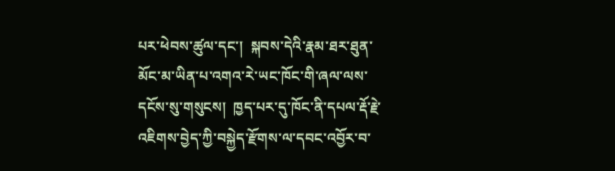པར་ཕེབས་ཚུལ་དང་།  སྐབས་དེའི་རྣམ་ཐར་ཐུན་མོང་མ་ཡིན་པ་འགའ་རེ་ཡང་ཁོང་གི་ཞལ་ལས་དངོས་སུ་གསུངས།  ཁྱད་པར་དུ་ཁོང་ནི་དཔལ་རྡོ་རྗེ་འཇིགས་བྱེད་ཀྱི་བསྐྱེད་རྫོགས་ལ་དབང་འབྱོར་བ་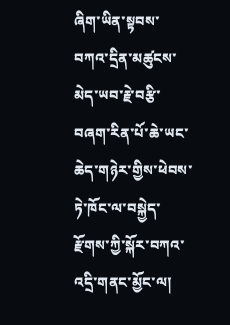ཞིག་ཡིན་སྟབས་བཀའ་དྲིན་མཚུངས་མེད་ཡབ་རྗེ་བརྩི་བཞག་རིན་པོ་ཆེ་ཡང་ཆེད་གཉེར་གྱིས་ཕེབས་ཏེ་ཁོང་ལ་བསྐྱེད་རྫོགས་ཀྱི་སྐོར་བཀའ་འདྲི་གནང་མྱོང་ལ།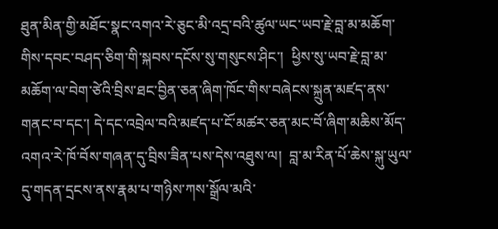ཐུན་མིན་གྱི་མཐོང་སྣང་འགའ་རེ་ཅུང་མི་འདྲ་བའི་ཚུལ་ཡང་ཡབ་རྗེ་བླ་མ་མཆོག་གིས་དབང་བཤད་ཅིག་གི་སྐབས་དངོས་སུ་གསུངས་ཤིང་།  ཕྱིས་སུ་ཡབ་རྗེ་བླ་མ་མཆོག་ལ་བེག་ཙེའི་བྲིས་ཐང་བྱིན་ཅན་ཞིག་ཁོང་གིས་བཞེངས་སྐྲུན་མཛད་ནས་གནང་བ་དང་། དེ་དང་འབྲེལ་བའི་མཛད་པ་ངོ་མཚར་ཅན་མང་བོ་ཞིག་མཆིས་མོད་འགའ་རེ་ཁོ་བོས་གཞན་དུ་བྲིས་ཟིན་པས་དེས་འཐུས་ལ།  བླ་མ་རིན་པོ་ཆེས་སྐུ་ཡུལ་དུ་གདན་དྲངས་ནས་རྣམ་པ་གཉིས་ཀས་སྒྲོལ་མའི་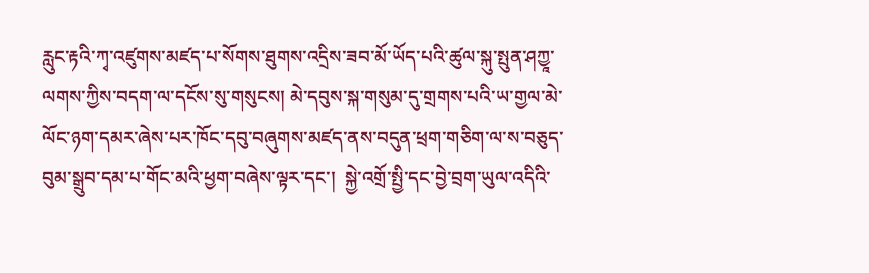རླུང་རྟའི་ཀྭ་འཛུགས་མཛད་པ་སོགས་ཐུགས་འདྲིས་ཟབ་མོ་ཡོད་པའི་ཚུལ་སྐུ་སྤུན་ཤཀྱཱ་ལགས་ཀྱིས་བདག་ལ་དངོས་སུ་གསུངས། མེ་དབུས་སྐ་གསུམ་དུ་གྲགས་པའི་ཡ་གྱལ་མེ་ལོང་ཉག་དམར་ཞེས་པར་ཁོང་དབུ་བཞུགས་མཛད་ནས་བདུན་ཕྲག་གཅིག་ལ་ས་བཅུད་བུམ་སྒྲུབ་དམ་པ་གོང་མའི་ཕྱག་བཞེས་ལྟར་དང་།  སྐྱེ་འགྲོ་སྤྱི་དང་བྱེ་བྲག་ཡུལ་འདིའི་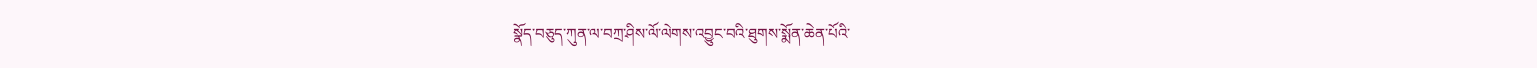སྣོད་བཅུད་ཀུན་ལ་བཀྲ་ཤིས་ལོ་ལེགས་འབྱུང་བའི་ཐུགས་སྨོན་ཆེན་པོའི་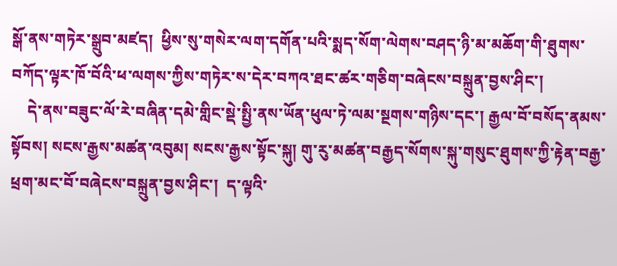སྒོ་ནས་གཏེར་སྒྲུབ་མཛད།  ཕྱིས་སུ་གསེར་ལག་དགོན་པའི་སྨད་སོག་ལེགས་བཤད་ཉི་མ་མཆོག་གི་ཐུགས་བཀོད་ལྟར་ཁོ་བོའི་ཕ་ལགས་ཀྱིས་གཏེར་ས་དེར་བཀའ་ཐང་ཚར་གཅིག་བཞེངས་བསྐྲུན་བྱས་ཤིང་།
    དེ་ནས་བཟུང་ལོ་རེ་བཞིན་དམེ་གླིང་སྡེ་སྤྱི་ནས་ཡོན་ཕུལ་ཏེ་ལམ་སྔགས་གཉིས་དང་། རྒྱལ་བོ་བསོད་ནམས་སྟོབས། སངས་རྒྱས་མཚན་འབུམ། སངས་རྒྱས་སྟོང་སྐུ། གུ་རུ་མཚན་བརྒྱད་སོགས་སྐུ་གསུང་ཐུགས་ཀྱི་རྟེན་བརྒྱ་ཕྲག་མང་བོ་བཞེངས་བསྐྲུན་བྱས་ཤིང་།  ད་ལྟའི་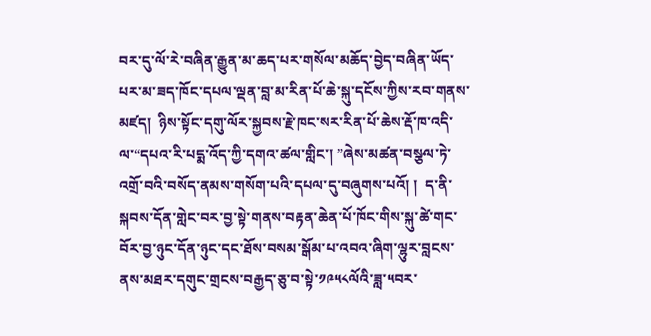བར་དུ་ལོ་རེ་བཞིན་རྒྱུན་མ་ཆད་པར་གསོལ་མཆོད་བྱེད་བཞིན་ཡོད་པར་མ་ཟད་ཁོང་དཔལ་ལྡན་བླ་མ་རིན་པོ་ཆེ་སྐུ་དངོས་ཀྱིས་རབ་གནས་མཛད།  ཉིས་སྟོང་དགུ་ལོར་སྐྱབས་རྗེ་ཁང་སར་རིན་པོ་ཆེས་རྡོ་ཁ་འདི་ལ་“དཔའ་རི་པདྨ་འོད་ཀྱི་དགའ་ཚལ་གླིང་། ”ཞེས་མཚན་བསྩལ་ཏེ་འགྲོ་བའི་བསོད་ནམས་གསོག་པའི་དཔལ་དུ་བཞུགས་པའོ། །  ད་ནི་སྐབས་དོན་གླེང་བར་བྱ་སྟེ་གནས་བརྟན་ཆེན་པོ་ཁོང་གིས་སྐུ་ཚེ་གང་བོར་བྱ་ཉུང་དོན་ཉུང་དང་ཐོས་བསམ་སྒོམ་པ་འབའ་ཞིག་ལྷུར་བླངས་ནས་མཐར་དགུང་གྲངས་བརྒྱད་ཅུ་བ་སྟེ་༡༩༥༨ལོའི་ཟླ་༥བར་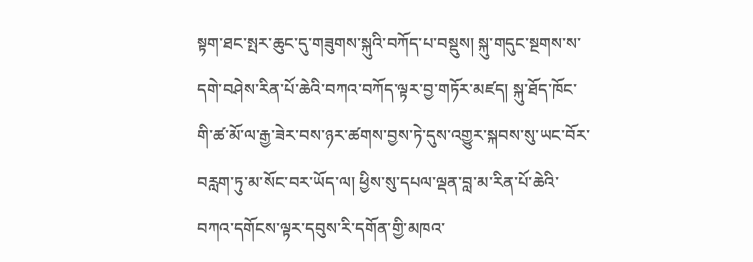སྟག་ཐང་སྤར་ཆུང་དུ་གཟུགས་སྐུའི་བཀོད་པ་བསྡུས། སྐུ་གདུང་སྔགས་ས་དགེ་བཤེས་རིན་པོ་ཆེའི་བཀའ་བཀོད་ལྟར་བྱ་གཏོར་མཛད། སྐུ་ཐོད་ཁོང་གི་ཚ་མོ་ལ་རྒྱ་ཟེར་བས་ཉར་ཚགས་བྱས་ཏེ་དུས་འགྱུར་སྐབས་སུ་ཡང་བོར་བརླག་ཏུ་མ་སོང་བར་ཡོད་ལ། ཕྱིས་སུ་དཔལ་ལྡན་བླ་མ་རིན་པོ་ཆེའི་བཀའ་དགོངས་ལྟར་དབུས་རི་དགོན་གྱི་མཁའ་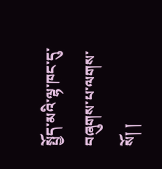སྤྱོད་མའི་ལྷ་ཁང་དུ་བཞུགས་པ་ལགས་སོ། །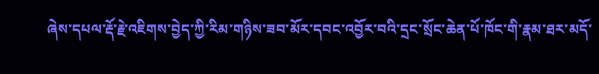ཞེས་དཔལ་རྡོ་རྗེ་འཇིགས་བྱེད་ཀྱི་རིམ་གཉིས་ཟབ་མོར་དབང་འབྱོར་བའི་དྲང་སྲོང་ཆེན་པོ་ཁོང་གི་རྣམ་ཐར་མདོ་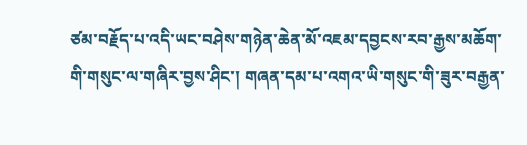ཙམ་བརྗོད་པ་འདི་ཡང་བཤེས་གཉེན་ཆེན་མོ་འཇམ་དབྱངས་རབ་རྒྱས་མཆོག་གི་གསུང་ལ་གཞིར་བྱས་ཤིང་། གཞན་དམ་པ་འགའ་ཡི་གསུང་གི་ཟུར་བརྒྱན་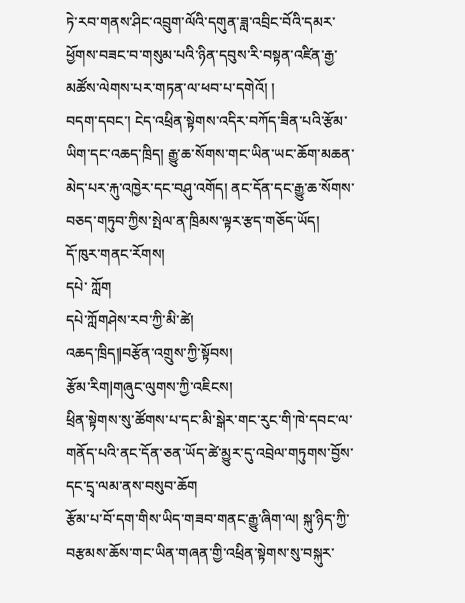ཏེ་རབ་གནས་ཤིང་འབྲུག་ལོའི་དགུན་ཟླ་འབྲིང་བོའི་དམར་ཕྱོགས་བཟང་བ་གསུམ་པའི་ཉིན་དབུས་རི་བསྟན་འཛིན་རྒྱ་མཚོས་ལེགས་པར་གཏན་ལ་ཕབ་པ་དགེའོ། །
བདག་དབང་། ངེད་འཕྲིན་སྟེགས་འདིར་བཀོད་ཟིན་པའི་རྩོམ་ཡིག་དང་འཆད་ཁྲིད། རྒྱུ་ཆ་སོགས་གང་ཡིན་ཡང་ཆོག་མཆན་མེད་པར་རྐུ་འཁྱེར་དང་བཤུ་འགོད། ནང་དོན་དང་རྒྱུ་ཆ་སོགས་བཅད་གཏུབ་ཀྱིས་སྤེལ་ན་ཁྲིམས་ལྟར་རྩད་གཅོད་ཡོད།
དོ་ཁུར་གནང་རོགས།
དཔེ་ ཀློག
དཔེ་ཀློགཤེས་རབ་ཀྱི་མི་ཚེ།
འཆད་ཁྲིད།|བརྩོན་འགྲུས་ཀྱི་སྟོབས།
རྩོམ་རིག|གཞུང་ལུགས་ཀྱི་འཇིངས།
ཕྲིན་སྟེགས་སུ་ཚོགས་པ་དང་མི་སྒེར་གང་རུང་གི་ཁེ་དབང་ལ་གནོད་པའི་ནང་དོན་ཅན་ཡོད་ཚེ་མྱུར་དུ་འབྲེལ་གཏུགས་བྱོས་དང་དྲྭ་ལམ་ནས་བསུབ་ཆོག
རྩོམ་པ་བོ་དག་གིས་ཡིད་གཟབ་གནང་རྒྱུ་ཞིག་ལ། སྐུ་ཉིད་ཀྱི་བརྩམས་ཆོས་གང་ཡིན་གཞན་གྱི་འཕྲིན་སྟེགས་སུ་བསྐུར་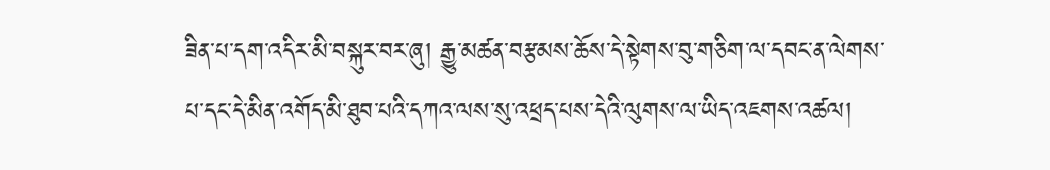ཟིན་པ་དག་འདིར་མི་བསྐུར་བར་ཞུ། རྒྱུ་མཚན་བརྩམས་ཆོས་དེ་སྟེགས་བུ་གཅིག་ལ་དབང་ན་ལེགས་པ་དང་དེ་མིན་འགོད་མི་ཐུབ་པའི་དཀའ་ལས་སུ་འཕྲད་པས་དེའི་ལུགས་ལ་ཡིད་འཇགས་འཚལ།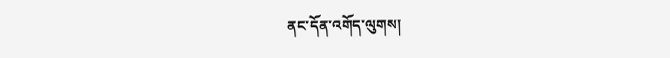ནང་དོན་འགོད་ལུགས།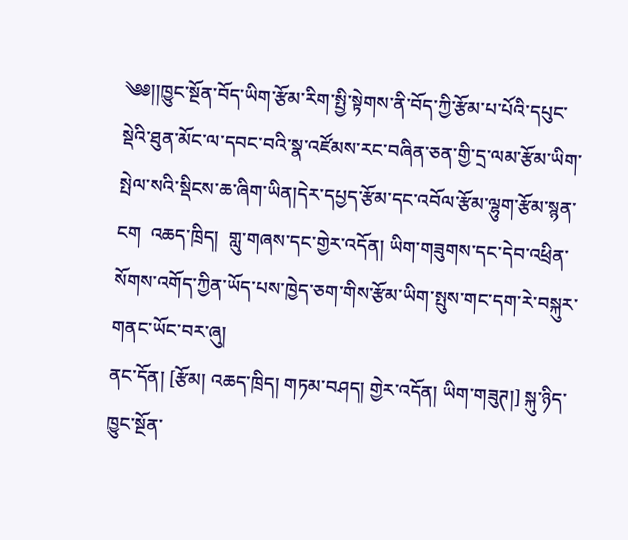༄༅།།ཁྱུང་སྔོན་བོད་ཡིག་རྩོམ་རིག་སྤྱི་སྟེགས་ནི་བོད་ཀྱི་རྩོམ་པ་པོའི་དཔུང་སྡེའི་ཐུན་མོང་ལ་དབང་བའི་སྣ་འཛོམས་རང་བཞིན་ཅན་གྱི་དྲ་ལམ་རྩོམ་ཡིག་སྤེལ་སའི་སྡིངས་ཆ་ཞིག་ཡིན།དེར་དཔྱད་རྩོམ་དང་འབོལ་རྩོམ་ལྷུག་རྩོམ་སྙན་ངག  འཆད་ཁྲིད།  གླུ་གཞས་དང་གྱེར་འདོན། ཡིག་གཟུགས་དང་དེབ་འཕྲིན་སོགས་འགོད་ཀྱིན་ཡོད་པས་ཁྱེད་ཅག་གིས་རྩོམ་ཡིག་སྤུས་གང་དག་རེ་བསྐུར་གནང་ཡོང་བར་ཞུ།
ནང་དོན། [རྩོམ། འཆད་ཁྲིད། གཏམ་བཤད། གྱེར་འདོན། ཡིག་གཟུཊ།] སྐུ་ཉིད་ཁྱུང་སྔོན་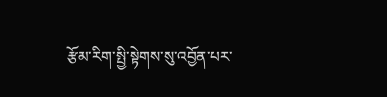རྩོམ་རིག་སྤྱི་སྟེགས་སུ་འབྱོན་པར་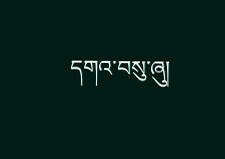དགའ་བསུ་ཞུ།